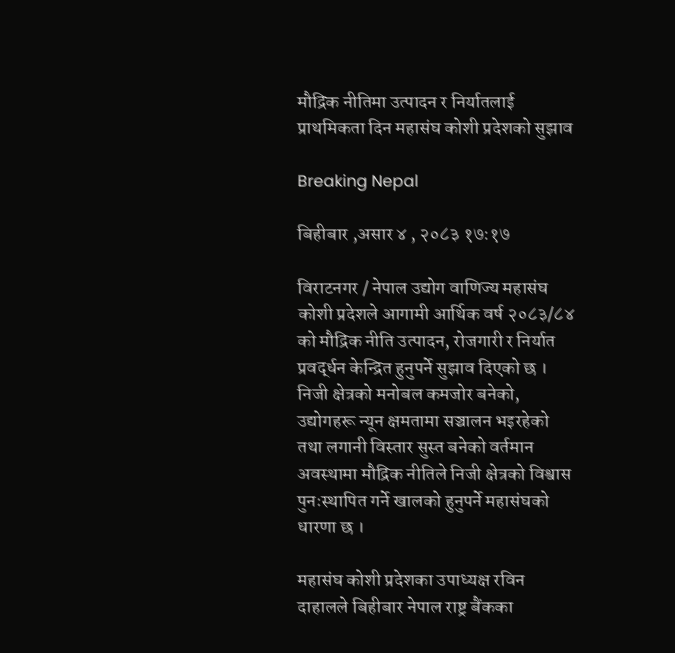मौद्रिक नीतिमा उत्पादन र निर्यातलाई प्राथमिकता दिन महासंघ कोशी प्रदेशको सुझाव

Breaking Nepal

बिहीबार ,असार ४ , २०८३ १७:१७

विराटनगर / नेपाल उद्योग वाणिज्य महासंघ कोशी प्रदेशले आगामी आर्थिक वर्ष २०८३/८४ को मौद्रिक नीति उत्पादन, रोजगारी र निर्यात प्रवर्द्धन केन्द्रित हुनुपर्ने सुझाव दिएको छ । निजी क्षेत्रको मनोबल कमजोर बनेको, उद्योगहरू न्यून क्षमतामा सञ्चालन भइरहेको तथा लगानी विस्तार सुस्त बनेको वर्तमान अवस्थामा मौद्रिक नीतिले निजी क्षेत्रको विश्वास पुनःस्थापित गर्ने खालको हुनुपर्ने महासंघको धारणा छ ।

महासंघ कोशी प्रदेशका उपाध्यक्ष रविन दाहालले बिहीबार नेपाल राष्ट्र बैंकका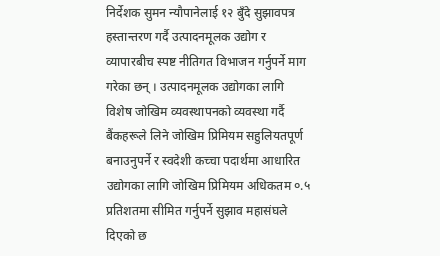निर्देशक सुमन न्यौपानेलाई १२ बुँदे सुझावपत्र हस्तान्तरण गर्दै उत्पादनमूलक उद्योग र व्यापारबीच स्पष्ट नीतिगत विभाजन गर्नुपर्ने माग गरेका छन् । उत्पादनमूलक उद्योगका लागि विशेष जोखिम व्यवस्थापनको व्यवस्था गर्दै बैंकहरूले लिने जोखिम प्रिमियम सहुलियतपूर्ण बनाउनुपर्ने र स्वदेशी कच्चा पदार्थमा आधारित उद्योगका लागि जोखिम प्रिमियम अधिकतम ०.५ प्रतिशतमा सीमित गर्नुपर्ने सुझाव महासंघले दिएको छ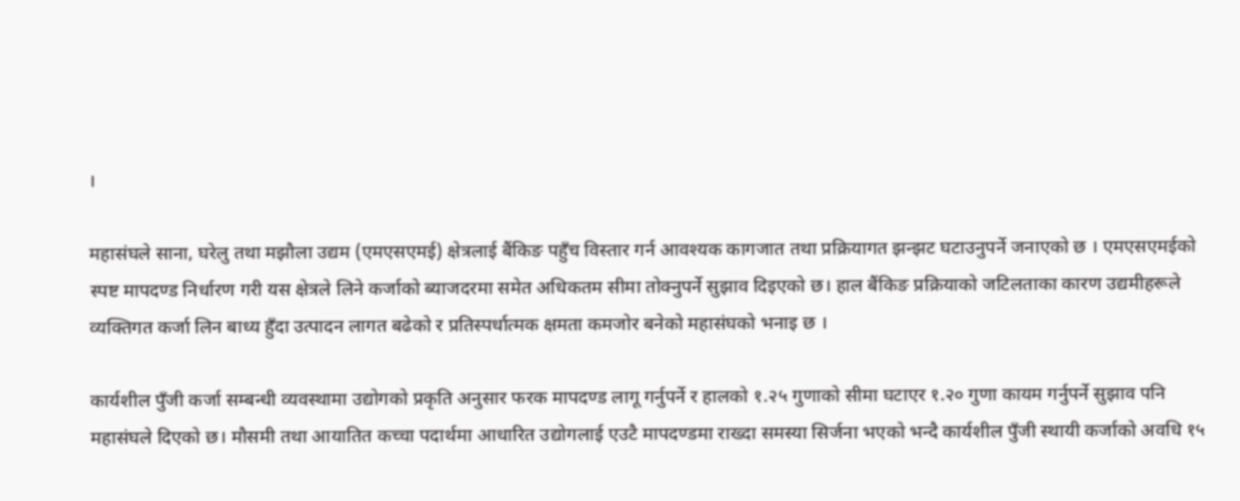।

महासंघले साना, घरेलु तथा मझौला उद्यम (एमएसएमई) क्षेत्रलाई बैंकिङ पहुँच विस्तार गर्न आवश्यक कागजात तथा प्रक्रियागत झन्झट घटाउनुपर्ने जनाएको छ । एमएसएमईको स्पष्ट मापदण्ड निर्धारण गरी यस क्षेत्रले लिने कर्जाको ब्याजदरमा समेत अधिकतम सीमा तोक्नुपर्ने सुझाव दिइएको छ। हाल बैंकिङ प्रक्रियाको जटिलताका कारण उद्यमीहरूले व्यक्तिगत कर्जा लिन बाध्य हुँदा उत्पादन लागत बढेको र प्रतिस्पर्धात्मक क्षमता कमजोर बनेको महासंघको भनाइ छ ।

कार्यशील पुँजी कर्जा सम्बन्धी व्यवस्थामा उद्योगको प्रकृति अनुसार फरक मापदण्ड लागू गर्नुपर्ने र हालको १.२५ गुणाको सीमा घटाएर १.२० गुणा कायम गर्नुपर्ने सुझाव पनि महासंघले दिएको छ। मौसमी तथा आयातित कच्चा पदार्थमा आधारित उद्योगलाई एउटै मापदण्डमा राख्दा समस्या सिर्जना भएको भन्दै कार्यशील पुँजी स्थायी कर्जाको अवधि १५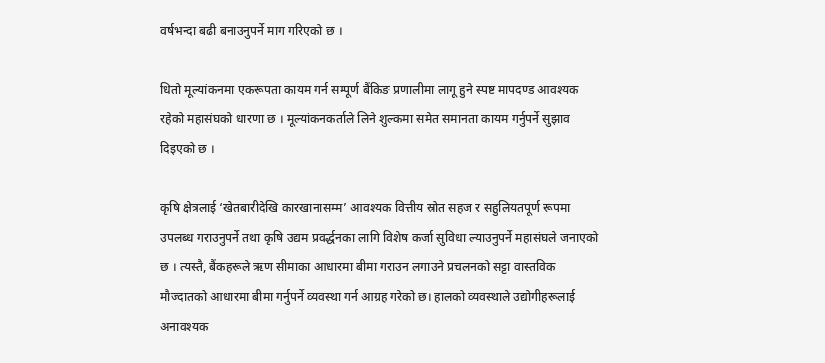वर्षभन्दा बढी बनाउनुपर्ने माग गरिएको छ ।

धितो मूल्यांकनमा एकरूपता कायम गर्न सम्पूर्ण बैंकिङ प्रणालीमा लागू हुने स्पष्ट मापदण्ड आवश्यक रहेको महासंघको धारणा छ । मूल्यांकनकर्ताले लिने शुल्कमा समेत समानता कायम गर्नुपर्ने सुझाव दिइएको छ ।

कृषि क्षेत्रलाई ‘खेतबारीदेखि कारखानासम्म’ आवश्यक वित्तीय स्रोत सहज र सहुलियतपूर्ण रूपमा उपलब्ध गराउनुपर्ने तथा कृषि उद्यम प्रवर्द्धनका लागि विशेष कर्जा सुविधा ल्याउनुपर्ने महासंघले जनाएको छ । त्यस्तै, बैंकहरूले ऋण सीमाका आधारमा बीमा गराउन लगाउने प्रचलनको सट्टा वास्तविक मौज्दातको आधारमा बीमा गर्नुपर्ने व्यवस्था गर्न आग्रह गरेको छ। हालको व्यवस्थाले उद्योगीहरूलाई अनावश्यक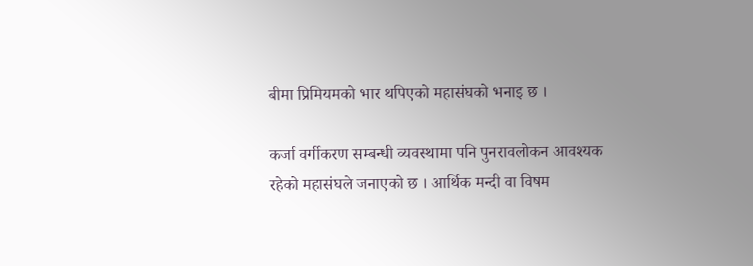बीमा प्रिमियमको भार थपिएको महासंघको भनाइ छ ।

कर्जा वर्गीकरण सम्बन्धी व्यवस्थामा पनि पुनरावलोकन आवश्यक रहेको महासंघले जनाएको छ । आर्थिक मन्दी वा विषम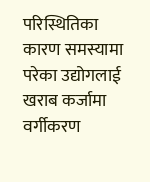परिस्थितिका कारण समस्यामा परेका उद्योगलाई खराब कर्जामा वर्गीकरण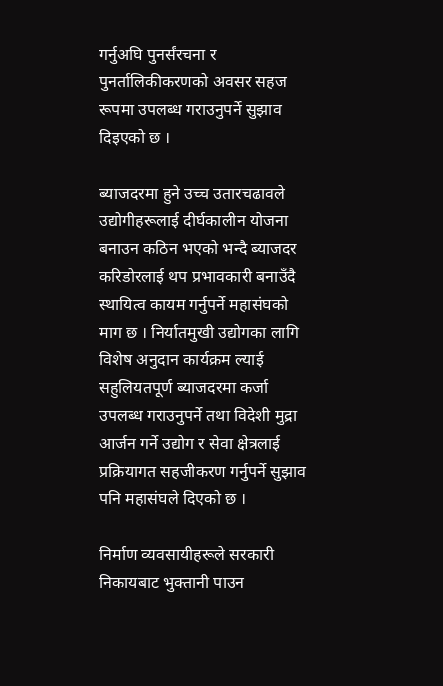गर्नुअघि पुनर्संरचना र पुनर्तालिकीकरणको अवसर सहज रूपमा उपलब्ध गराउनुपर्ने सुझाव दिइएको छ ।

ब्याजदरमा हुने उच्च उतारचढावले उद्योगीहरूलाई दीर्घकालीन योजना बनाउन कठिन भएको भन्दै ब्याजदर करिडोरलाई थप प्रभावकारी बनाउँदै स्थायित्व कायम गर्नुपर्ने महासंघको माग छ । निर्यातमुखी उद्योगका लागि विशेष अनुदान कार्यक्रम ल्याई सहुलियतपूर्ण ब्याजदरमा कर्जा उपलब्ध गराउनुपर्ने तथा विदेशी मुद्रा आर्जन गर्ने उद्योग र सेवा क्षेत्रलाई प्रक्रियागत सहजीकरण गर्नुपर्ने सुझाव पनि महासंघले दिएको छ ।

निर्माण व्यवसायीहरूले सरकारी निकायबाट भुक्तानी पाउन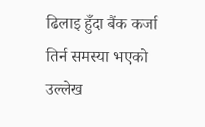ढिलाइ हुँदा बैंक कर्जा तिर्न समस्या भएको उल्लेख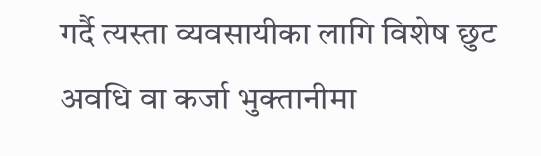गर्दै त्यस्ता व्यवसायीका लागि विशेष छुट अवधि वा कर्जा भुक्तानीमा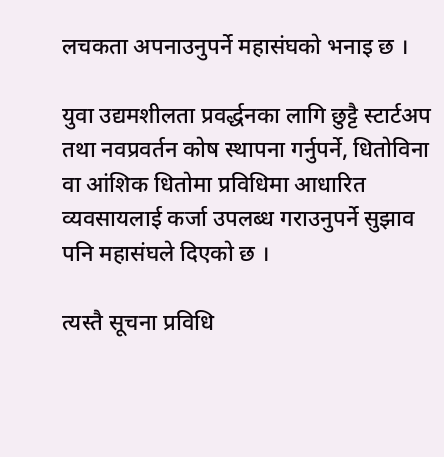लचकता अपनाउनुपर्ने महासंघको भनाइ छ ।

युवा उद्यमशीलता प्रवर्द्धनका लागि छुट्टै स्टार्टअप तथा नवप्रवर्तन कोष स्थापना गर्नुपर्ने, धितोविना वा आंशिक धितोमा प्रविधिमा आधारित व्यवसायलाई कर्जा उपलब्ध गराउनुपर्ने सुझाव पनि महासंघले दिएको छ ।

त्यस्तै सूचना प्रविधि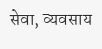सेवा, व्यवसाय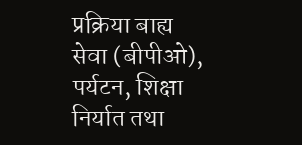प्रक्रिया बाह्य सेवा (बीपीओ), पर्यटन, शिक्षा निर्यात तथा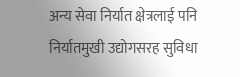अन्य सेवा निर्यात क्षेत्रलाई पनि निर्यातमुखी उद्योगसरह सुविधा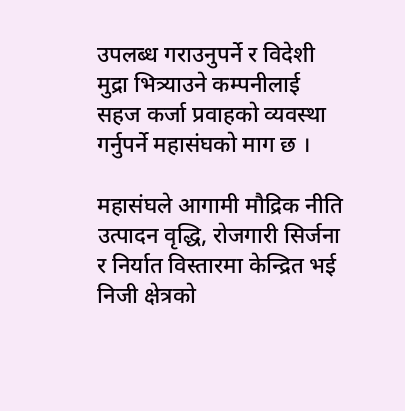उपलब्ध गराउनुपर्ने र विदेशी मुद्रा भित्र्याउने कम्पनीलाई सहज कर्जा प्रवाहको व्यवस्था गर्नुपर्ने महासंघको माग छ ।

महासंघले आगामी मौद्रिक नीति उत्पादन वृद्धि, रोजगारी सिर्जना र निर्यात विस्तारमा केन्द्रित भई निजी क्षेत्रको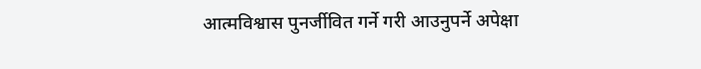आत्मविश्वास पुनर्जीवित गर्ने गरी आउनुपर्ने अपेक्षा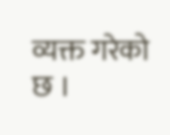व्यक्त गरेको छ ।